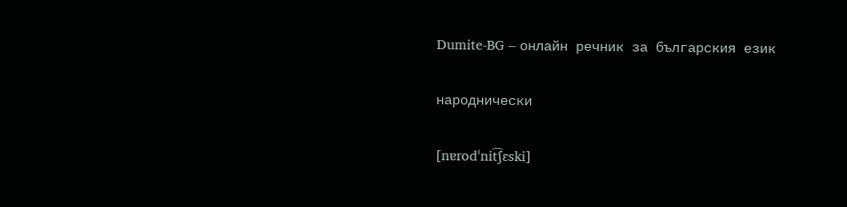Dumite-BG – онлайн речник за българския език

народнически

[nɐrodˈnit͡ʃɛski]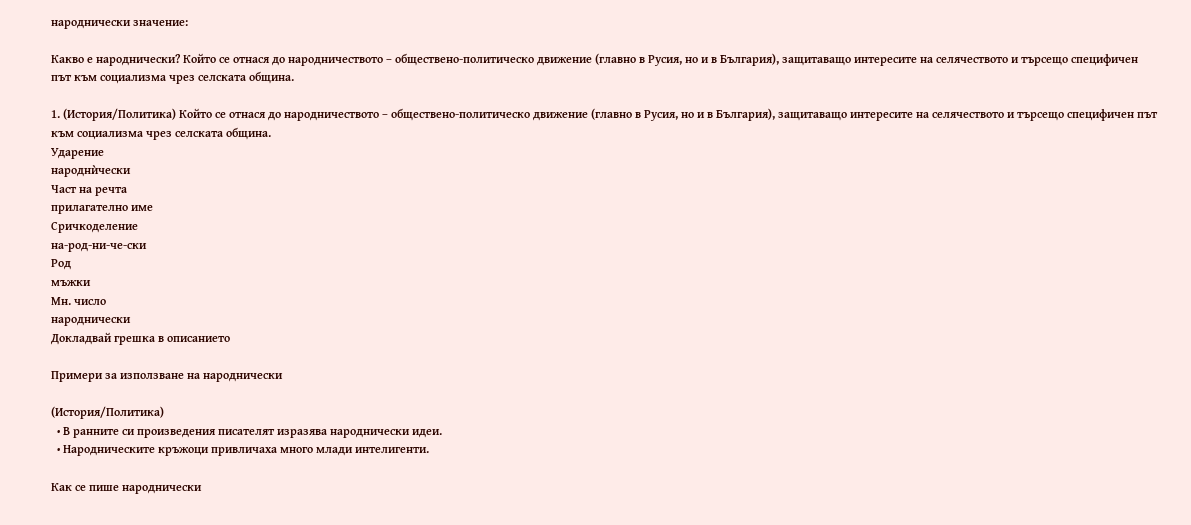народнически значение:

Какво е народнически? Който се отнася до народничеството – обществено-политическо движение (главно в Русия, но и в България), защитаващо интересите на селячеството и търсещо специфичен път към социализма чрез селската община.

1. (История/Политика) Който се отнася до народничеството – обществено-политическо движение (главно в Русия, но и в България), защитаващо интересите на селячеството и търсещо специфичен път към социализма чрез селската община.
Ударение
народнѝчески
Част на речта
прилагателно име
Сричкоделение
на-род-ни-че-ски
Род
мъжки
Мн. число
народнически
Докладвай грешка в описанието

Примери за използване на народнически

(История/Политика)
  • В ранните си произведения писателят изразява народнически идеи.
  • Народническите кръжоци привличаха много млади интелигенти.

Как се пише народнически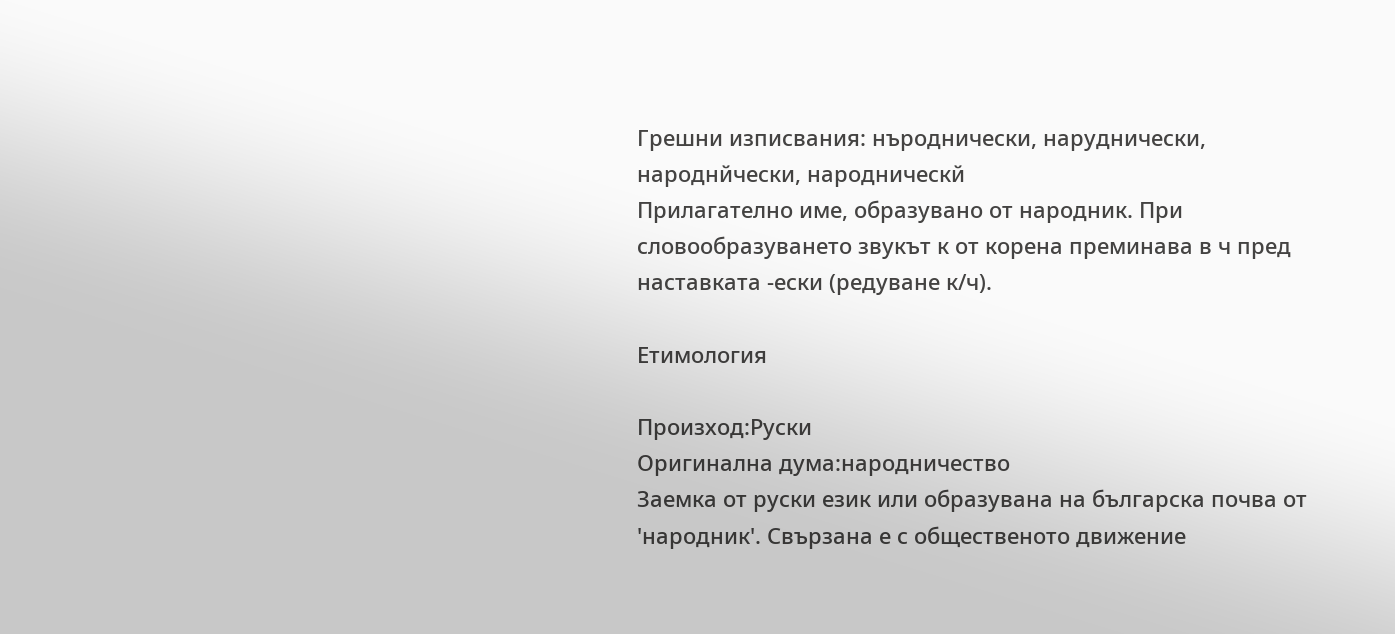Грешни изписвания: нъроднически, наруднически, народнйчески, народническй
Прилагателно име, образувано от народник. При словообразуването звукът к от корена преминава в ч пред наставката -ески (редуване к/ч).

Етимология

Произход:Руски
Оригинална дума:народничество
Заемка от руски език или образувана на българска почва от 'народник'. Свързана е с общественото движение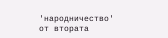'народничество' от втората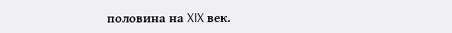половина на XIX век.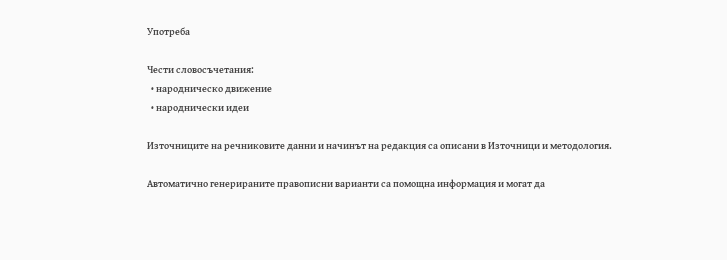Употреба

Чести словосъчетания:
  • народническо движение
  • народнически идеи

Източниците на речниковите данни и начинът на редакция са описани в Източници и методология.

Автоматично генерираните правописни варианти са помощна информация и могат да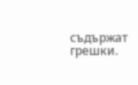съдържат грешки.